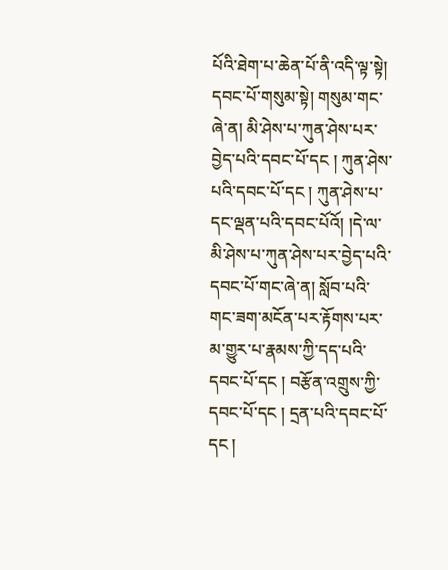པོའི་ཐེག་པ་ཆེན་པོ་ནི་འདི་ལྟ་སྟེ། དབང་པོ་གསུམ་སྟེ། གསུམ་གང་ཞེ་ན། མི་ཤེས་པ་ཀུན་ཤེས་པར་བྱེད་པའི་དབང་པོ་དང ། ཀུན་ཤེས་པའི་དབང་པོ་དང ། ཀུན་ཤེས་པ་དང་ལྡན་པའི་དབང་པོའོ། །དེ་ལ་མི་ཤེས་པ་ཀུན་ཤེས་པར་བྱེད་པའི་དབང་པོ་གང་ཞེ་ན། སློབ་པའི་གང་ཟག་མངོན་པར་རྟོགས་པར་མ་གྱུར་པ་རྣམས་ཀྱི་དད་པའི་དབང་པོ་དང ། བརྩོན་འགྲུས་ཀྱི་དབང་པོ་དང ། དྲན་པའི་དབང་པོ་དང །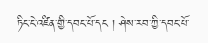ཏིང་ངེ་འཛིན་གྱི་དབང་པོ་དང ། ཤེས་རབ་ཀྱི་དབང་པོ་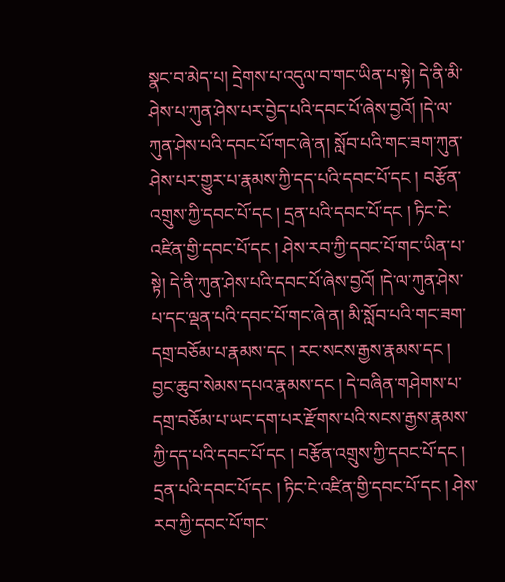སྣང་བ་མེད་པ། དྲེགས་པ་འདུལ་བ་གང་ཡིན་པ་སྟེ། དེ་ནི་མི་ཤེས་པ་ཀུན་ཤེས་པར་བྱེད་པའི་དབང་པོ་ཞེས་བྱའོ། །དེ་ལ་ཀུན་ཤེས་པའི་དབང་པོ་གང་ཞེ་ན། སློབ་པའི་གང་ཟག་ཀུན་ཤེས་པར་གྱུར་པ་རྣམས་ཀྱི་དད་པའི་དབང་པོ་དང ། བརྩོན་འགྲུས་ཀྱི་དབང་པོ་དང ། དྲན་པའི་དབང་པོ་དང ། ཏིང་ངེ་འཛིན་གྱི་དབང་པོ་དང ། ཤེས་རབ་ཀྱི་དབང་པོ་གང་ཡིན་པ་སྟེ། དེ་ནི་ཀུན་ཤེས་པའི་དབང་པོ་ཞེས་བྱའོ། །དེ་ལ་ཀུན་ཤེས་པ་དང་ལྡན་པའི་དབང་པོ་གང་ཞེ་ན། མི་སློབ་པའི་གང་ཟག་དགྲ་བཅོམ་པ་རྣམས་དང ། རང་སངས་རྒྱས་རྣམས་དང ། བྱང་ཆུབ་སེམས་དཔའ་རྣམས་དང ། དེ་བཞིན་གཤེགས་པ་དགྲ་བཅོམ་པ་ཡང་དག་པར་རྫོགས་པའི་སངས་རྒྱས་རྣམས་ཀྱི་དད་པའི་དབང་པོ་དང ། བརྩོན་འགྲུས་ཀྱི་དབང་པོ་དང ། དྲན་པའི་དབང་པོ་དང ། ཏིང་ངེ་འཛིན་གྱི་དབང་པོ་དང ། ཤེས་རབ་ཀྱི་དབང་པོ་གང་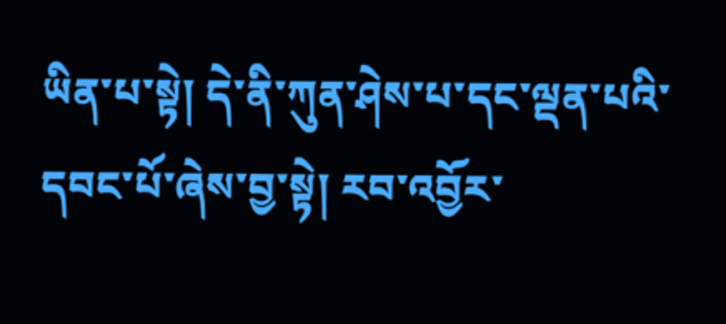ཡིན་པ་སྟེ། དེ་ནི་ཀུན་ཤེས་པ་དང་ལྡན་པའི་དབང་པོ་ཞེས་བྱ་སྟེ། རབ་འབྱོར་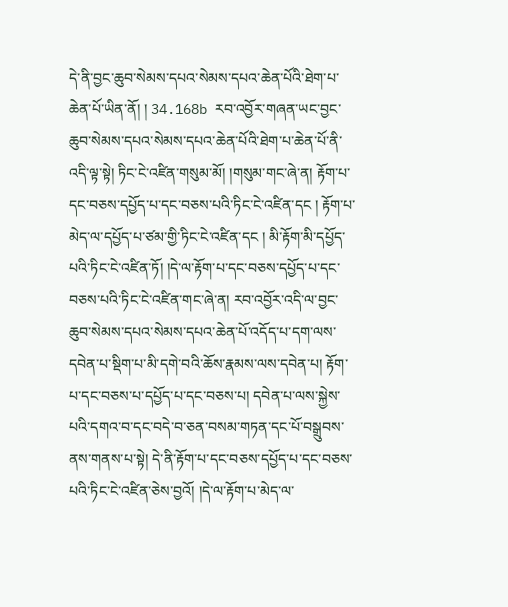དེ་ནི་བྱང་ཆུབ་སེམས་དཔའ་སེམས་དཔའ་ཆེན་པོའི་ཐེག་པ་ཆེན་པོ་ཡིན་ནོ། ། 34.168b རབ་འབྱོར་གཞན་ཡང་བྱང་ཆུབ་སེམས་དཔའ་སེམས་དཔའ་ཆེན་པོའི་ཐེག་པ་ཆེན་པོ་ནི་འདི་ལྟ་སྟེ། ཏིང་ངེ་འཛིན་གསུམ་མོ། །གསུམ་གང་ཞེ་ན། རྟོག་པ་དང་བཅས་དཔྱོད་པ་དང་བཅས་པའི་ཏིང་ངེ་འཛིན་དང ། རྟོག་པ་མེད་ལ་དཔྱོད་པ་ཙམ་གྱི་ཏིང་ངེ་འཛིན་དང ། མི་རྟོག་མི་དཔྱོད་པའི་ཏིང་ངེ་འཛིན་ཏོ། །དེ་ལ་རྟོག་པ་དང་བཅས་དཔྱོད་པ་དང་བཅས་པའི་ཏིང་ངེ་འཛིན་གང་ཞེ་ན། རབ་འབྱོར་འདི་ལ་བྱང་ཆུབ་སེམས་དཔའ་སེམས་དཔའ་ཆེན་པོ་འདོད་པ་དག་ལས་དབེན་པ་སྡིག་པ་མི་དགེ་བའི་ཆོས་རྣམས་ལས་དབེན་པ། རྟོག་པ་དང་བཅས་པ་དཔྱོད་པ་དང་བཅས་པ། དབེན་པ་ལས་སྐྱེས་པའི་དགའ་བ་དང་བདེ་བ་ཅན་བསམ་གཏན་དང་པོ་བསྒྲུབས་ནས་གནས་པ་སྟེ། དེ་ནི་རྟོག་པ་དང་བཅས་དཔྱོད་པ་དང་བཅས་པའི་ཏིང་ངེ་འཛིན་ཅེས་བྱའོ། །དེ་ལ་རྟོག་པ་མེད་ལ་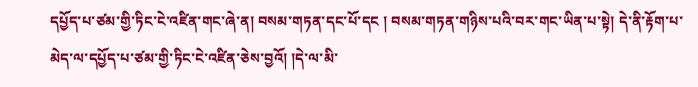དཔྱོད་པ་ཙམ་གྱི་ཏིང་ངེ་འཛིན་གང་ཞེ་ན། བསམ་གཏན་དང་པོ་དང ། བསམ་གཏན་གཉིས་པའི་བར་གང་ཡིན་པ་སྟེ། དེ་ནི་རྟོག་པ་མེད་ལ་དཔྱོད་པ་ཙམ་གྱི་ཏིང་ངེ་འཛིན་ཅེས་བྱའོ། །དེ་ལ་མི་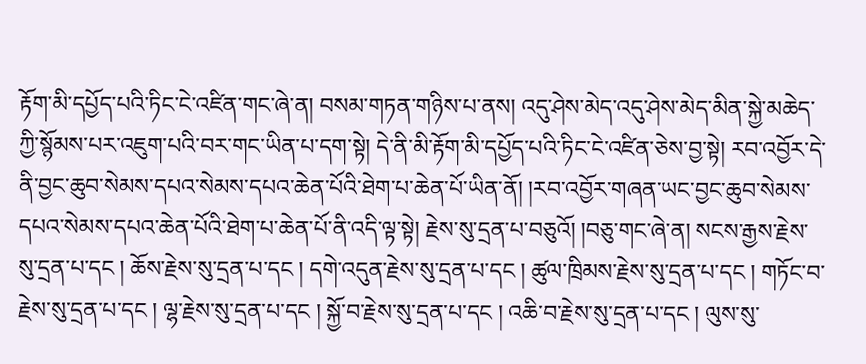རྟོག་མི་དཔྱོད་པའི་ཏིང་ངེ་འཛིན་གང་ཞེ་ན། བསམ་གཏན་གཉིས་པ་ནས། འདུ་ཤེས་མེད་འདུ་ཤེས་མེད་མིན་སྐྱེ་མཆེད་ཀྱི་སྙོམས་པར་འཇུག་པའི་བར་གང་ཡིན་པ་དག་སྟེ། དེ་ནི་མི་རྟོག་མི་དཔྱོད་པའི་ཏིང་ངེ་འཛིན་ཅེས་བྱ་སྟེ། རབ་འབྱོར་དེ་ནི་བྱང་ཆུབ་སེམས་དཔའ་སེམས་དཔའ་ཆེན་པོའི་ཐེག་པ་ཆེན་པོ་ཡིན་ནོ། །རབ་འབྱོར་གཞན་ཡང་བྱང་ཆུབ་སེམས་དཔའ་སེམས་དཔའ་ཆེན་པོའི་ཐེག་པ་ཆེན་པོ་ནི་འདི་ལྟ་སྟེ། རྗེས་སུ་དྲན་པ་བཅུའོ། །བཅུ་གང་ཞེ་ན། སངས་རྒྱས་རྗེས་སུ་དྲན་པ་དང ། ཆོས་རྗེས་སུ་དྲན་པ་དང ། དགེ་འདུན་རྗེས་སུ་དྲན་པ་དང ། ཚུལ་ཁྲིམས་རྗེས་སུ་དྲན་པ་དང ། གཏོང་བ་རྗེས་སུ་དྲན་པ་དང ། ལྷ་རྗེས་སུ་དྲན་པ་དང ། སྐྱོ་བ་རྗེས་སུ་དྲན་པ་དང ། འཆི་བ་རྗེས་སུ་དྲན་པ་དང ། ལུས་སུ་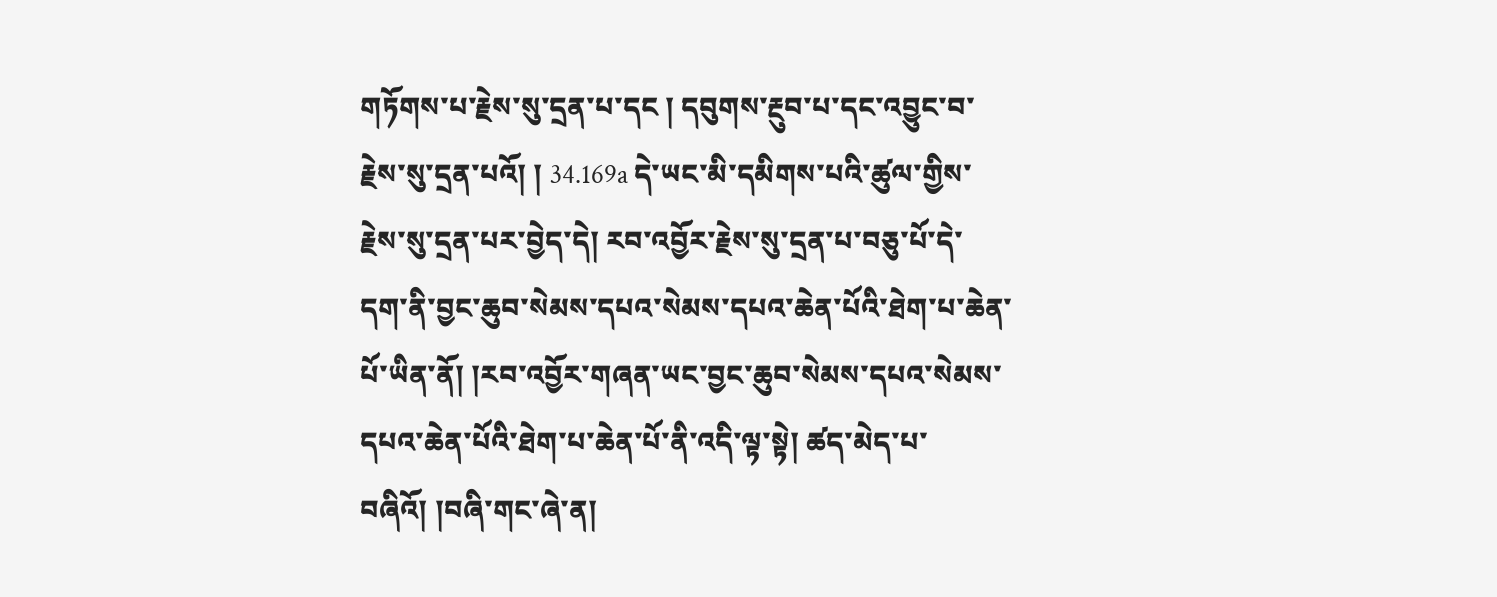གཏོགས་པ་རྗེས་སུ་དྲན་པ་དང ། དབུགས་རྔུབ་པ་དང་འབྱུང་བ་རྗེས་སུ་དྲན་པའོ། ། 34.169a དེ་ཡང་མི་དམིགས་པའི་ཚུལ་གྱིས་རྗེས་སུ་དྲན་པར་བྱེད་དེ། རབ་འབྱོར་རྗེས་སུ་དྲན་པ་བཅུ་པོ་དེ་དག་ནི་བྱང་ཆུབ་སེམས་དཔའ་སེམས་དཔའ་ཆེན་པོའི་ཐེག་པ་ཆེན་པོ་ཡིན་ནོ། །རབ་འབྱོར་གཞན་ཡང་བྱང་ཆུབ་སེམས་དཔའ་སེམས་དཔའ་ཆེན་པོའི་ཐེག་པ་ཆེན་པོ་ནི་འདི་ལྟ་སྟེ། ཚད་མེད་པ་བཞིའོ། །བཞི་གང་ཞེ་ན།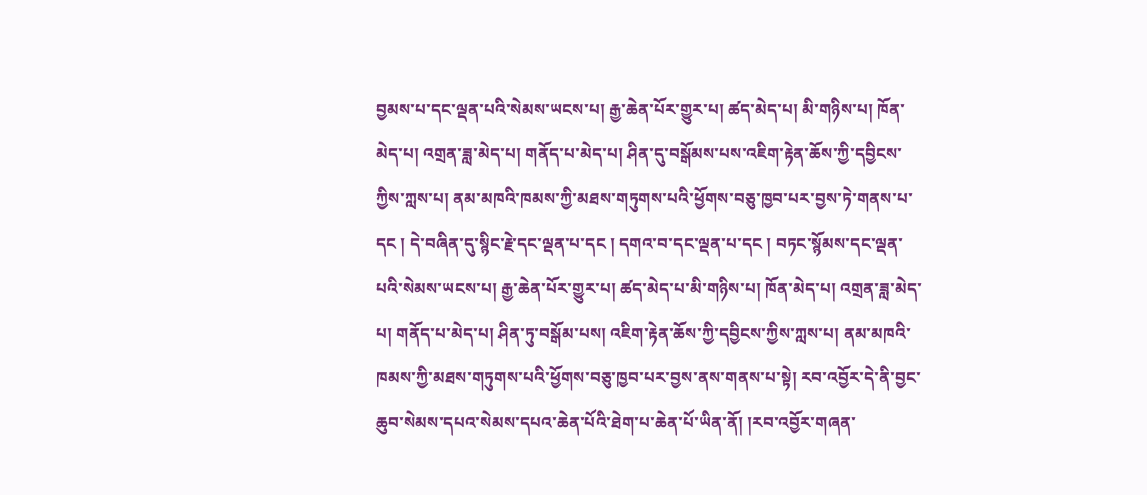བྱམས་པ་དང་ལྡན་པའི་སེམས་ཡངས་པ། རྒྱ་ཆེན་པོར་གྱུར་པ། ཚད་མེད་པ། མི་གཉིས་པ། ཁོན་མེད་པ། འགྲན་ཟླ་མེད་པ། གནོད་པ་མེད་པ། ཤིན་དུ་བསྒོམས་པས་འཇིག་རྟེན་ཆོས་ཀྱི་དབྱིངས་ཀྱིས་ཀླས་པ། ནམ་མཁའི་ཁམས་ཀྱི་མཐས་གཏུགས་པའི་ཕྱོགས་བཅུ་ཁྱབ་པར་བྱས་ཏེ་གནས་པ་དང ། དེ་བཞིན་དུ་སྙིང་རྗེ་དང་ལྡན་པ་དང ། དགའ་བ་དང་ལྡན་པ་དང ། བཏང་སྙོམས་དང་ལྡན་པའི་སེམས་ཡངས་པ། རྒྱ་ཆེན་པོར་གྱུར་པ། ཚད་མེད་པ་མི་གཉིས་པ། ཁོན་མེད་པ། འགྲན་ཟླ་མེད་པ། གནོད་པ་མེད་པ། ཤིན་ཏུ་བསྒོམ་པས། འཇིག་རྟེན་ཆོས་ཀྱི་དབྱིངས་ཀྱིས་ཀླས་པ། ནམ་མཁའི་ཁམས་ཀྱི་མཐས་གཏུགས་པའི་ཕྱོགས་བཅུ་ཁྱབ་པར་བྱས་ནས་གནས་པ་སྟེ། རབ་འབྱོར་དེ་ནི་བྱང་ཆུབ་སེམས་དཔའ་སེམས་དཔའ་ཆེན་པོའི་ཐེག་པ་ཆེན་པོ་ཡིན་ནོ། །རབ་འབྱོར་གཞན་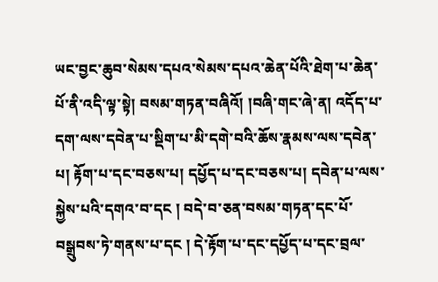ཡང་བྱང་ཆུབ་སེམས་དཔའ་སེམས་དཔའ་ཆེན་པོའི་ཐེག་པ་ཆེན་པོ་ནི་འདི་ལྟ་སྟེ། བསམ་གཏན་བཞིའོ། །བཞི་གང་ཞེ་ན། འདོད་པ་དག་ལས་དབེན་པ་སྡིག་པ་མི་དགེ་བའི་ཆོས་རྣམས་ལས་དབེན་པ། རྟོག་པ་དང་བཅས་པ། དཔྱོད་པ་དང་བཅས་པ། དབེན་པ་ལས་སྐྱེས་པའི་དགའ་བ་དང ། བདེ་བ་ཅན་བསམ་གཏན་དང་པོ་བསྒྲུབས་ཏེ་གནས་པ་དང ། དེ་རྟོག་པ་དང་དཔྱོད་པ་དང་བྲལ་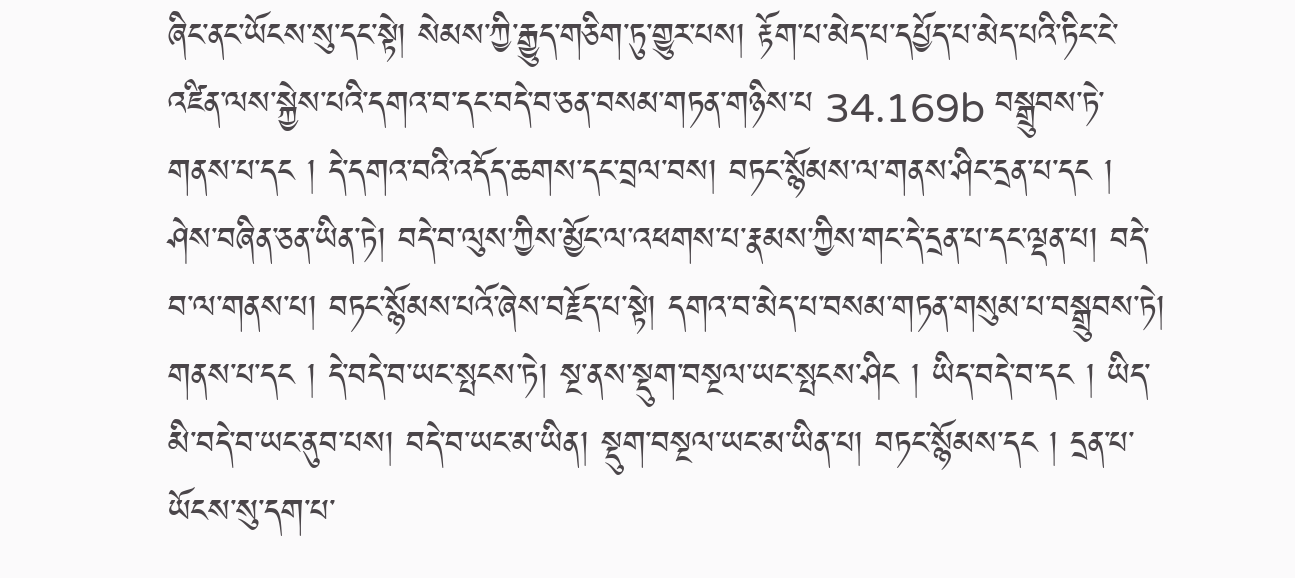ཞིང་ནང་ཡོངས་སུ་དང་སྟེ། སེམས་ཀྱི་རྒྱུད་གཅིག་ཏུ་གྱུར་པས། རྟོག་པ་མེད་པ་དཔྱོད་པ་མེད་པའི་ཏིང་ངེ་འཛིན་ལས་སྐྱེས་པའི་དགའ་བ་དང་བདེ་བ་ཅན་བསམ་གཏན་གཉིས་པ 34.169b བསྒྲུབས་ཏེ་གནས་པ་དང ། དེ་དགའ་བའི་འདོད་ཆགས་དང་བྲལ་བས། བཏང་སྙོམས་ལ་གནས་ཤིང་དྲན་པ་དང ། ཤེས་བཞིན་ཅན་ཡིན་ཏེ། བདེ་བ་ལུས་ཀྱིས་མྱོང་ལ་འཕགས་པ་རྣམས་ཀྱིས་གང་དེ་དྲན་པ་དང་ལྡན་པ། བདེ་བ་ལ་གནས་པ། བཏང་སྙོམས་པའོ་ཞེས་བརྗོད་པ་སྟེ། དགའ་བ་མེད་པ་བསམ་གཏན་གསུམ་པ་བསྒྲུབས་ཏེ། གནས་པ་དང ། དེ་བདེ་བ་ཡང་སྤངས་ཏེ། སྔ་ནས་སྡུག་བསྔལ་ཡང་སྤངས་ཤིང ། ཡིད་བདེ་བ་དང ། ཡིད་མི་བདེ་བ་ཡང་ནུབ་པས། བདེ་བ་ཡང་མ་ཡིན། སྡུག་བསྔལ་ཡང་མ་ཡིན་པ། བཏང་སྙོམས་དང ། དྲན་པ་ཡོངས་སུ་དག་པ་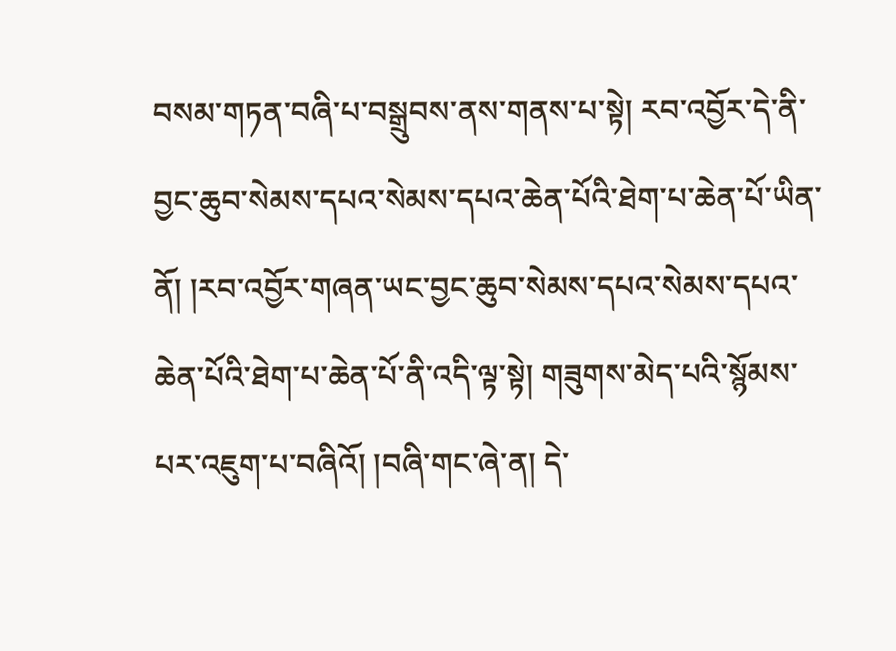བསམ་གཏན་བཞི་པ་བསྒྲུབས་ནས་གནས་པ་སྟེ། རབ་འབྱོར་དེ་ནི་བྱང་ཆུབ་སེམས་དཔའ་སེམས་དཔའ་ཆེན་པོའི་ཐེག་པ་ཆེན་པོ་ཡིན་ནོ། །རབ་འབྱོར་གཞན་ཡང་བྱང་ཆུབ་སེམས་དཔའ་སེམས་དཔའ་ཆེན་པོའི་ཐེག་པ་ཆེན་པོ་ནི་འདི་ལྟ་སྟེ། གཟུགས་མེད་པའི་སྙོམས་པར་འཇུག་པ་བཞིའོ། །བཞི་གང་ཞེ་ན། དེ་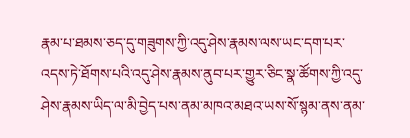རྣམ་པ་ཐམས་ཅད་དུ་གཟུགས་ཀྱི་འདུ་ཤེས་རྣམས་ལས་ཡང་དག་པར་འདས་ཏེ་ཐོགས་པའི་འདུ་ཤེས་རྣམས་ནུབ་པར་གྱུར་ཅིང་སྣ་ཚོགས་ཀྱི་འདུ་ཤེས་རྣམས་ཡིད་ལ་མི་བྱེད་པས་ནམ་མཁའ་མཐའ་ཡས་སོ་སྙམ་ནས་ནམ་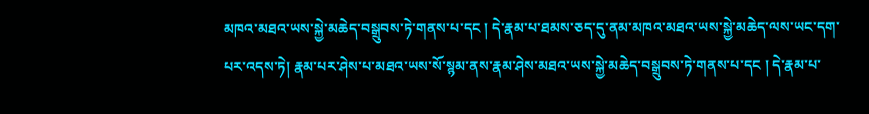མཁའ་མཐའ་ཡས་སྐྱེ་མཆེད་བསྒྲུབས་ཏེ་གནས་པ་དང ། དེ་རྣམ་པ་ཐམས་ཅད་དུ་ནམ་མཁའ་མཐའ་ཡས་སྐྱེ་མཆེད་ལས་ཡང་དག་པར་འདས་ཏེ། རྣམ་པར་ཤེས་པ་མཐའ་ཡས་སོ་སྙམ་ནས་རྣམ་ཤེས་མཐའ་ཡས་སྐྱེ་མཆེད་བསྒྲུབས་ཏེ་གནས་པ་དང ། དེ་རྣམ་པ་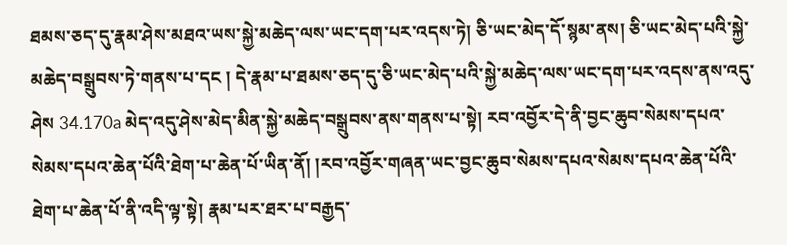ཐམས་ཅད་དུ་རྣམ་ཤེས་མཐའ་ཡས་སྐྱེ་མཆེད་ལས་ཡང་དག་པར་འདས་ཏེ། ཅི་ཡང་མེད་དོ་སྙམ་ནས། ཅི་ཡང་མེད་པའི་སྐྱེ་མཆེད་བསྒྲུབས་ཏེ་གནས་པ་དང ། དེ་རྣམ་པ་ཐམས་ཅད་དུ་ཅི་ཡང་མེད་པའི་སྐྱེ་མཆེད་ལས་ཡང་དག་པར་འདས་ནས་འདུ་ཤེས 34.170a མེད་འདུ་ཤེས་མེད་མིན་སྐྱེ་མཆེད་བསྒྲུབས་ནས་གནས་པ་སྟེ། རབ་འབྱོར་དེ་ནི་བྱང་ཆུབ་སེམས་དཔའ་སེམས་དཔའ་ཆེན་པོའི་ཐེག་པ་ཆེན་པོ་ཡིན་ནོ། །རབ་འབྱོར་གཞན་ཡང་བྱང་ཆུབ་སེམས་དཔའ་སེམས་དཔའ་ཆེན་པོའི་ཐེག་པ་ཆེན་པོ་ནི་འདི་ལྟ་སྟེ། རྣམ་པར་ཐར་པ་བརྒྱད་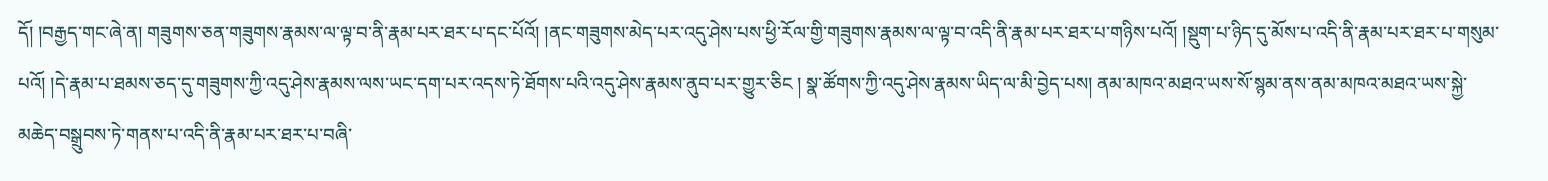དོ། །བརྒྱད་གང་ཞེ་ན། གཟུགས་ཅན་གཟུགས་རྣམས་ལ་ལྟ་བ་ནི་རྣམ་པར་ཐར་པ་དང་པོའོ། །ནང་གཟུགས་མེད་པར་འདུ་ཤེས་པས་ཕྱི་རོལ་གྱི་གཟུགས་རྣམས་ལ་ལྟ་བ་འདི་ནི་རྣམ་པར་ཐར་པ་གཉིས་པའོ། །སྡུག་པ་ཉིད་དུ་མོས་པ་འདི་ནི་རྣམ་པར་ཐར་པ་གསུམ་པའོ། །དེ་རྣམ་པ་ཐམས་ཅད་དུ་གཟུགས་ཀྱི་འདུ་ཤེས་རྣམས་ལས་ཡང་དག་པར་འདས་ཏེ་ཐོགས་པའི་འདུ་ཤེས་རྣམས་ནུབ་པར་གྱུར་ཅིང ། སྣ་ཚོགས་ཀྱི་འདུ་ཤེས་རྣམས་ཡིད་ལ་མི་བྱེད་པས། ནམ་མཁའ་མཐའ་ཡས་སོ་སྙམ་ནས་ནམ་མཁའ་མཐའ་ཡས་སྐྱེ་མཆེད་བསྒྲུབས་ཏེ་གནས་པ་འདི་ནི་རྣམ་པར་ཐར་པ་བཞི་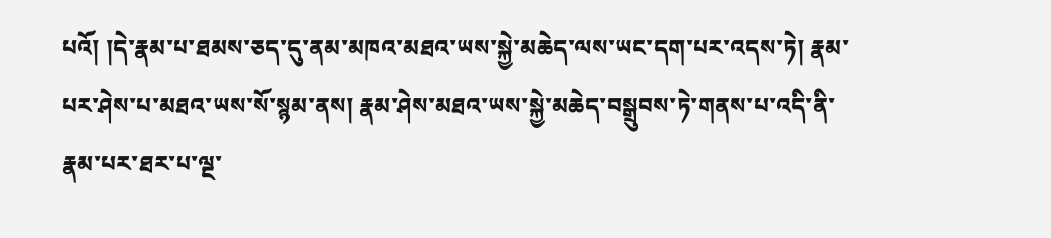པའོ། །དེ་རྣམ་པ་ཐམས་ཅད་དུ་ནམ་མཁའ་མཐའ་ཡས་སྐྱེ་མཆེད་ལས་ཡང་དག་པར་འདས་ཏེ། རྣམ་པར་ཤེས་པ་མཐའ་ཡས་སོ་སྙམ་ནས། རྣམ་ཤེས་མཐའ་ཡས་སྐྱེ་མཆེད་བསྒྲུབས་ཏེ་གནས་པ་འདི་ནི་རྣམ་པར་ཐར་པ་ལྔ་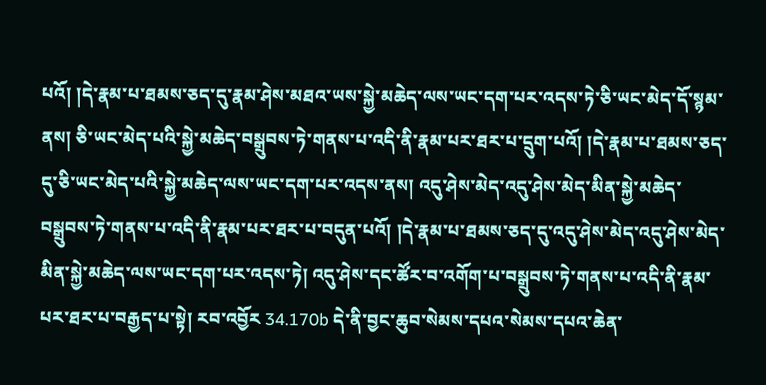པའོ། །དེ་རྣམ་པ་ཐམས་ཅད་དུ་རྣམ་ཤེས་མཐའ་ཡས་སྐྱེ་མཆེད་ལས་ཡང་དག་པར་འདས་ཏེ་ཅི་ཡང་མེད་དོ་སྙམ་ནས། ཅི་ཡང་མེད་པའི་སྐྱེ་མཆེད་བསྒྲུབས་ཏེ་གནས་པ་འདི་ནི་རྣམ་པར་ཐར་པ་དྲུག་པའོ། །དེ་རྣམ་པ་ཐམས་ཅད་དུ་ཅི་ཡང་མེད་པའི་སྐྱེ་མཆེད་ལས་ཡང་དག་པར་འདས་ནས། འདུ་ཤེས་མེད་འདུ་ཤེས་མེད་མིན་སྐྱེ་མཆེད་བསྒྲུབས་ཏེ་གནས་པ་འདི་ནི་རྣམ་པར་ཐར་པ་བདུན་པའོ། །དེ་རྣམ་པ་ཐམས་ཅད་དུ་འདུ་ཤེས་མེད་འདུ་ཤེས་མེད་མིན་སྐྱེ་མཆེད་ལས་ཡང་དག་པར་འདས་ཏེ། འདུ་ཤེས་དང་ཚོར་བ་འགོག་པ་བསྒྲུབས་ཏེ་གནས་པ་འདི་ནི་རྣམ་པར་ཐར་པ་བརྒྱད་པ་སྟེ། རབ་འབྱོར 34.170b དེ་ནི་བྱང་ཆུབ་སེམས་དཔའ་སེམས་དཔའ་ཆེན་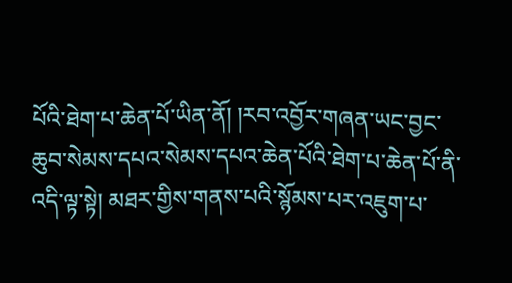པོའི་ཐེག་པ་ཆེན་པོ་ཡིན་ནོ། །རབ་འབྱོར་གཞན་ཡང་བྱང་ཆུབ་སེམས་དཔའ་སེམས་དཔའ་ཆེན་པོའི་ཐེག་པ་ཆེན་པོ་ནི་འདི་ལྟ་སྟེ། མཐར་གྱིས་གནས་པའི་སྙོམས་པར་འཇུག་པ་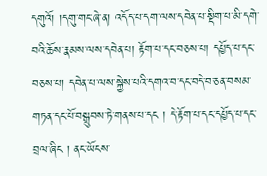དགུའོ། །དགུ་གང་ཞེ་ན། འདོད་པ་དག་ལས་དབེན་པ་སྡིག་པ་མི་དགེ་བའི་ཆོས་རྣམས་ལས་དབེན་པ། རྟོག་པ་དང་བཅས་པ། དཔྱོད་པ་དང་བཅས་པ། དབེན་པ་ལས་སྐྱེས་པའི་དགའ་བ་དང་བདེ་བ་ཅན་བསམ་གཏན་དང་པོ་བསྒྲུབས་ཏེ་གནས་པ་དང ། དེ་རྟོག་པ་དང་དཔྱོད་པ་དང་བྲལ་ཞིང ། ནང་ཡོངས་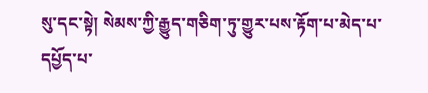སུ་དང་སྟེ། སེམས་ཀྱི་རྒྱུད་གཅིག་ཏུ་གྱུར་པས་རྟོག་པ་མེད་པ་དཔྱོད་པ་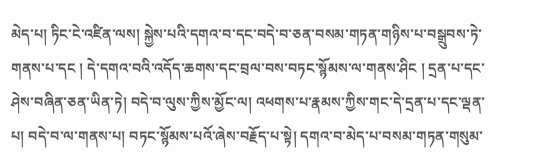མེད་པ། ཏིང་ངེ་འཛིན་ལས། སྐྱེས་པའི་དགའ་བ་དང་བདེ་བ་ཅན་བསམ་གཏན་གཉིས་པ་བསྒྲུབས་ཏེ་གནས་པ་དང ། དེ་དགའ་བའི་འདོད་ཆགས་དང་བྲལ་བས་བཏང་སྙོམས་ལ་གནས་ཤིང ། དྲན་པ་དང་ཤེས་བཞིན་ཅན་ཡིན་ཏེ། བདེ་བ་ལུས་ཀྱིས་མྱོང་ལ། འཕགས་པ་རྣམས་ཀྱིས་གང་དེ་དྲན་པ་དང་ལྡན་པ། བདེ་བ་ལ་གནས་པ། བཏང་སྙོམས་པའོ་ཞེས་བརྗོད་པ་སྟེ། དགའ་བ་མེད་པ་བསམ་གཏན་གསུམ་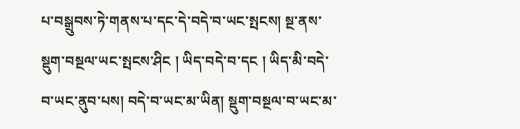པ་བསྒྲུབས་ཏེ་གནས་པ་དང་དེ་བདེ་བ་ཡང་སྤངས། སྔ་ནས་སྡུག་བསྔལ་ཡང་སྤངས་ཤིང ། ཡིད་བདེ་བ་དང ། ཡིད་མི་བདེ་བ་ཡང་ནུབ་པས། བདེ་བ་ཡང་མ་ཡིན། སྡུག་བསྔལ་བ་ཡང་མ་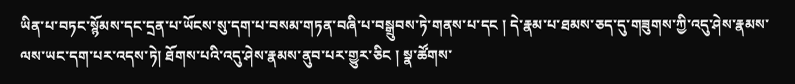ཡིན་པ་བཏང་སྙོམས་དང་དྲན་པ་ཡོངས་སུ་དག་པ་བསམ་གཏན་བཞི་པ་བསྒྲུབས་ཏེ་གནས་པ་དང ། དེ་རྣམ་པ་ཐམས་ཅད་དུ་གཟུགས་ཀྱི་འདུ་ཤེས་རྣམས་ལས་ཡང་དག་པར་འདས་ཏེ། ཐོགས་པའི་འདུ་ཤེས་རྣམས་ནུབ་པར་གྱུར་ཅིང ། སྣ་ཚོགས་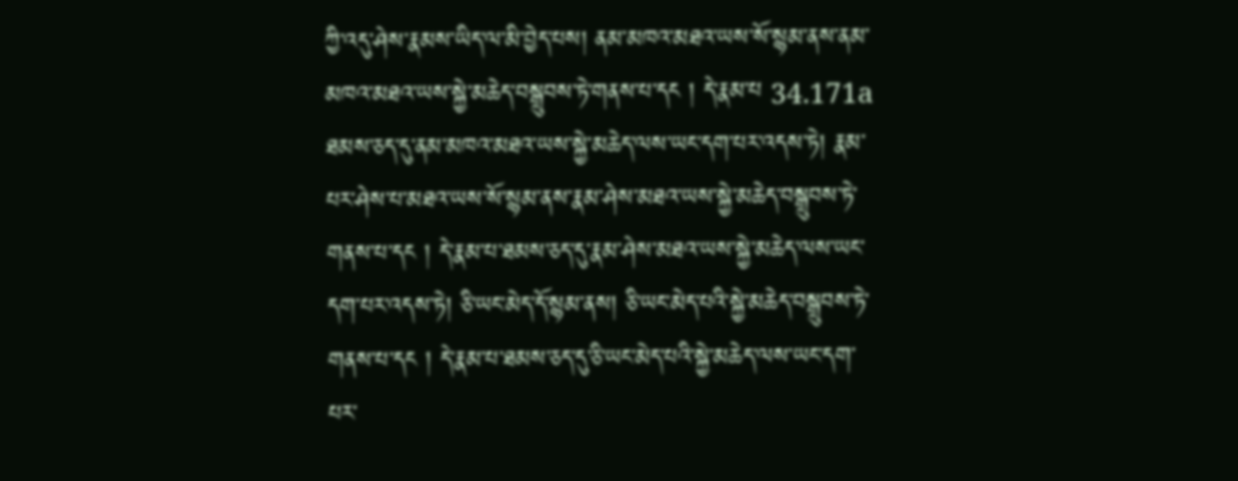ཀྱི་འདུ་ཤེས་རྣམས་ཡིད་ལ་མི་བྱེད་པས། ནམ་མཁའ་མཐའ་ཡས་སོ་སྙམ་ནས་ནམ་མཁའ་མཐའ་ཡས་སྐྱེ་མཆེད་བསྒྲུབས་ཏེ་གནས་པ་དང ། དེ་རྣམ་པ 34.171a ཐམས་ཅད་དུ་ནམ་མཁའ་མཐའ་ཡས་སྐྱེ་མཆེད་ལས་ཡང་དག་པར་འདས་ཏེ། རྣམ་པར་ཤེས་པ་མཐའ་ཡས་སོ་སྙམ་ནས་རྣམ་ཤེས་མཐའ་ཡས་སྐྱེ་མཆེད་བསྒྲུབས་ཏེ་གནས་པ་དང ། དེ་རྣམ་པ་ཐམས་ཅད་དུ་རྣམ་ཤེས་མཐའ་ཡས་སྐྱེ་མཆེད་ལས་ཡང་དག་པར་འདས་ཏེ། ཅི་ཡང་མེད་དོ་སྙམ་ནས། ཅི་ཡང་མེད་པའི་སྐྱེ་མཆེད་བསྒྲུབས་ཏེ་གནས་པ་དང ། དེ་རྣམ་པ་ཐམས་ཅད་དུ་ཅི་ཡང་མེད་པའི་སྐྱེ་མཆེད་ལས་ཡང་དག་པར་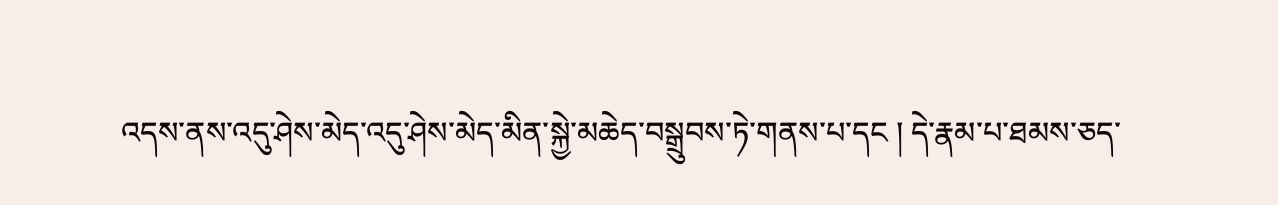འདས་ནས་འདུ་ཤེས་མེད་འདུ་ཤེས་མེད་མིན་སྐྱེ་མཆེད་བསྒྲུབས་ཏེ་གནས་པ་དང ། དེ་རྣམ་པ་ཐམས་ཅད་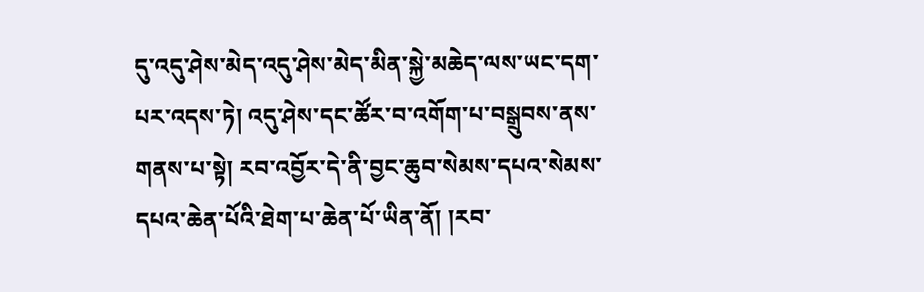དུ་འདུ་ཤེས་མེད་འདུ་ཤེས་མེད་མིན་སྐྱེ་མཆེད་ལས་ཡང་དག་པར་འདས་ཏེ། འདུ་ཤེས་དང་ཚོར་བ་འགོག་པ་བསྒྲུབས་ནས་གནས་པ་སྟེ། རབ་འབྱོར་དེ་ནི་བྱང་ཆུབ་སེམས་དཔའ་སེམས་དཔའ་ཆེན་པོའི་ཐེག་པ་ཆེན་པོ་ཡིན་ནོ། །རབ་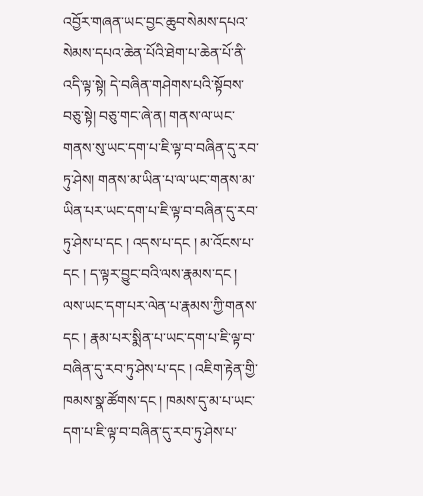འབྱོར་གཞན་ཡང་བྱང་ཆུབ་སེམས་དཔའ་སེམས་དཔའ་ཆེན་པོའི་ཐེག་པ་ཆེན་པོ་ནི་འདི་ལྟ་སྟེ། དེ་བཞིན་གཤེགས་པའི་སྟོབས་བཅུ་སྟེ། བཅུ་གང་ཞེ་ན། གནས་ལ་ཡང་གནས་སུ་ཡང་དག་པ་ཇི་ལྟ་བ་བཞིན་དུ་རབ་ཏུ་ཤེས། གནས་མ་ཡིན་པ་ལ་ཡང་གནས་མ་ཡིན་པར་ཡང་དག་པ་ཇི་ལྟ་བ་བཞིན་དུ་རབ་ཏུ་ཤེས་པ་དང ། འདས་པ་དང ། མ་འོངས་པ་དང ། ད་ལྟར་བྱུང་བའི་ལས་རྣམས་དང ། ལས་ཡང་དག་པར་ལེན་པ་རྣམས་ཀྱི་གནས་དང ། རྣམ་པར་སྨིན་པ་ཡང་དག་པ་ཇི་ལྟ་བ་བཞིན་དུ་རབ་ཏུ་ཤེས་པ་དང ། འཇིག་རྟེན་གྱི་ཁམས་སྣ་ཚོགས་དང ། ཁམས་དུ་མ་པ་ཡང་དག་པ་ཇི་ལྟ་བ་བཞིན་དུ་རབ་ཏུ་ཤེས་པ་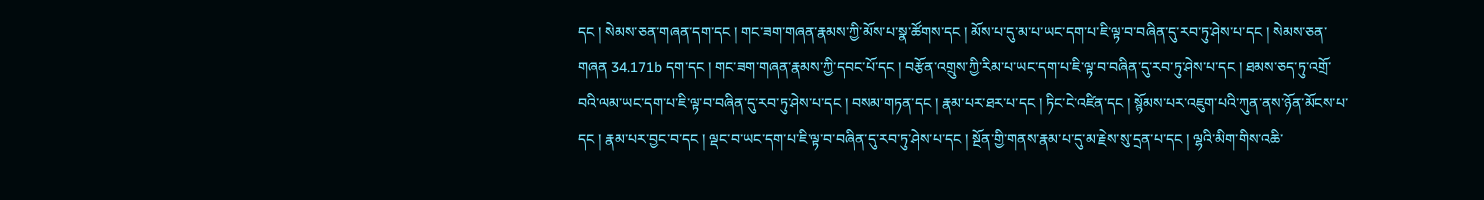དང ། སེམས་ཅན་གཞན་དག་དང ། གང་ཟག་གཞན་རྣམས་ཀྱི་མོས་པ་སྣ་ཚོགས་དང ། མོས་པ་དུ་མ་པ་ཡང་དག་པ་ཇི་ལྟ་བ་བཞིན་དུ་རབ་ཏུ་ཤེས་པ་དང ། སེམས་ཅན་གཞན 34.171b དག་དང ། གང་ཟག་གཞན་རྣམས་ཀྱི་དབང་པོ་དང ། བརྩོན་འགྲུས་ཀྱི་རིམ་པ་ཡང་དག་པ་ཇི་ལྟ་བ་བཞིན་དུ་རབ་ཏུ་ཤེས་པ་དང ། ཐམས་ཅད་ཏུ་འགྲོ་བའི་ལམ་ཡང་དག་པ་ཇི་ལྟ་བ་བཞིན་དུ་རབ་ཏུ་ཤེས་པ་དང ། བསམ་གཏན་དང ། རྣམ་པར་ཐར་པ་དང ། ཏིང་ངེ་འཛིན་དང ། སྙོམས་པར་འཇུག་པའི་ཀུན་ནས་ཉོན་མོངས་པ་དང ། རྣམ་པར་བྱང་བ་དང ། ལྡང་བ་ཡང་དག་པ་ཇི་ལྟ་བ་བཞིན་དུ་རབ་ཏུ་ཤེས་པ་དང ། སྔོན་གྱི་གནས་རྣམ་པ་དུ་མ་རྗེས་སུ་དྲན་པ་དང ། ལྷའི་མིག་གིས་འཆི་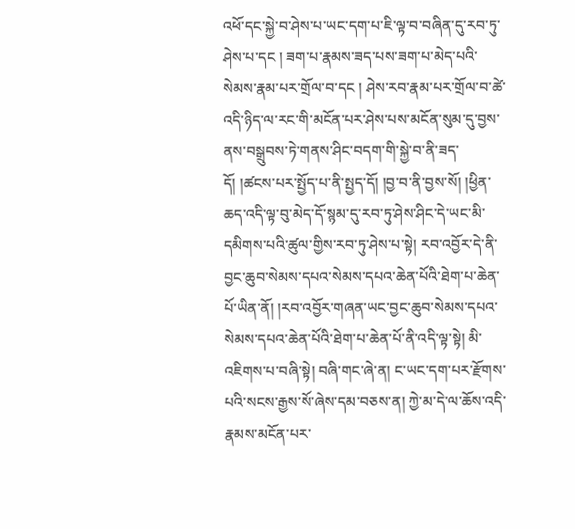འཕོ་དང་སྐྱེ་བ་ཤེས་པ་ཡང་དག་པ་ཇི་ལྟ་བ་བཞིན་དུ་རབ་ཏུ་ཤེས་པ་དང ། ཟག་པ་རྣམས་ཟད་པས་ཟག་པ་མེད་པའི་སེམས་རྣམ་པར་གྲོལ་བ་དང ། ཤེས་རབ་རྣམ་པར་གྲོལ་བ་ཚེ་འདི་ཉིད་ལ་རང་གི་མངོན་པར་ཤེས་པས་མངོན་སུམ་དུ་བྱས་ནས་བསྒྲུབས་ཏེ་གནས་ཤིང་བདག་གི་སྐྱེ་བ་ནི་ཟད་དོ། །ཚངས་པར་སྤྱོད་པ་ནི་སྤྱད་དོ། །བྱ་བ་ནི་བྱས་སོ། །ཕྱིན་ཆད་འདི་ལྟ་བུ་མེད་དོ་སྙམ་དུ་རབ་ཏུ་ཤེས་ཤིང་དེ་ཡང་མི་དམིགས་པའི་ཚུལ་གྱིས་རབ་ཏུ་ཤེས་པ་སྟེ། རབ་འབྱོར་དེ་ནི་བྱང་ཆུབ་སེམས་དཔའ་སེམས་དཔའ་ཆེན་པོའི་ཐེག་པ་ཆེན་པོ་ཡིན་ནོ། །རབ་འབྱོར་གཞན་ཡང་བྱང་ཆུབ་སེམས་དཔའ་སེམས་དཔའ་ཆེན་པོའི་ཐེག་པ་ཆེན་པོ་ནི་འདི་ལྟ་སྟེ། མི་འཇིགས་པ་བཞི་སྟེ། བཞི་གང་ཞེ་ན། ང་ཡང་དག་པར་རྫོགས་པའི་སངས་རྒྱས་སོ་ཞེས་དམ་བཅས་ན། ཀྱེ་མ་དེ་ལ་ཆོས་འདི་རྣམས་མངོན་པར་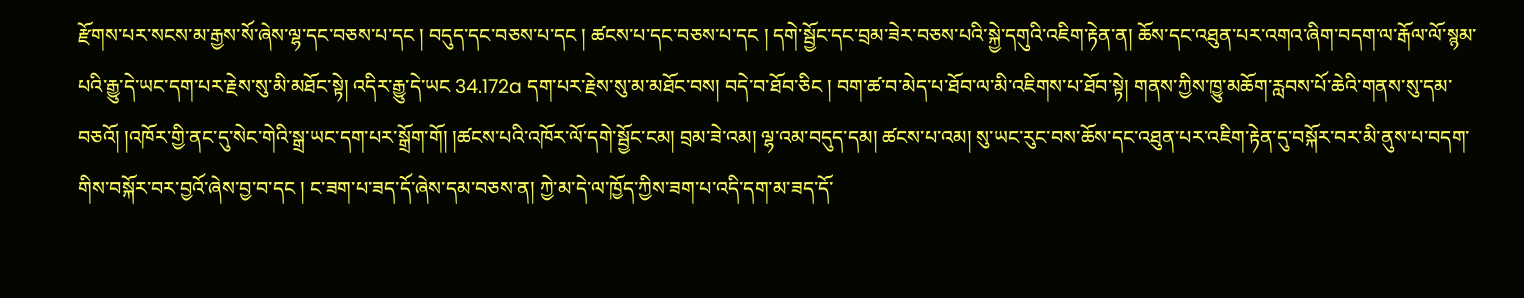རྫོགས་པར་སངས་མ་རྒྱས་སོ་ཞེས་ལྷ་དང་བཅས་པ་དང ། བདུད་དང་བཅས་པ་དང ། ཚངས་པ་དང་བཅས་པ་དང ། དགེ་སྦྱོང་དང་བྲམ་ཟེར་བཅས་པའི་སྐྱེ་དགུའི་འཇིག་རྟེན་ན། ཆོས་དང་འཐུན་པར་འགའ་ཞིག་བདག་ལ་རྒོལ་ལོ་སྙམ་པའི་རྒྱུ་དེ་ཡང་དག་པར་རྗེས་སུ་མི་མཐོང་སྟེ། འདིར་རྒྱུ་དེ་ཡང 34.172a དག་པར་རྗེས་སུ་མ་མཐོང་བས། བདེ་བ་ཐོབ་ཅིང ། བག་ཚ་བ་མེད་པ་ཐོབ་ལ་མི་འཇིགས་པ་ཐོབ་སྟེ། གནས་ཀྱིས་ཁྱུ་མཆོག་རླབས་པོ་ཆེའི་གནས་སུ་དམ་བཅའོ། །འཁོར་གྱི་ནང་དུ་སེང་གེའི་སྒྲ་ཡང་དག་པར་སྒྲོག་གོ། །ཚངས་པའི་འཁོར་ལོ་དགེ་སྦྱོང་ངམ། བྲམ་ཟེ་འམ། ལྷ་འམ་བདུད་དམ། ཚངས་པ་འམ། སུ་ཡང་རུང་བས་ཆོས་དང་འཐུན་པར་འཇིག་རྟེན་དུ་བསྐོར་བར་མི་ནུས་པ་བདག་གིས་བསྐོར་བར་བྱའོ་ཞེས་བྱ་བ་དང ། ང་ཟག་པ་ཟད་དོ་ཞེས་དམ་བཅས་ན། ཀྱེ་མ་དེ་ལ་ཁྱོད་ཀྱིས་ཟག་པ་འདི་དག་མ་ཟད་དོ་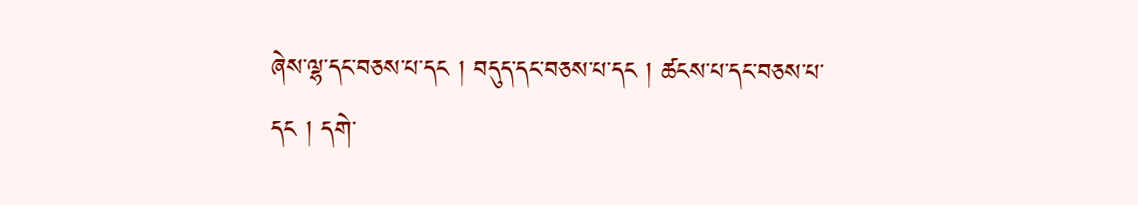ཞེས་ལྷ་དང་བཅས་པ་དང ། བདུད་དང་བཅས་པ་དང ། ཚངས་པ་དང་བཅས་པ་དང ། དགེ་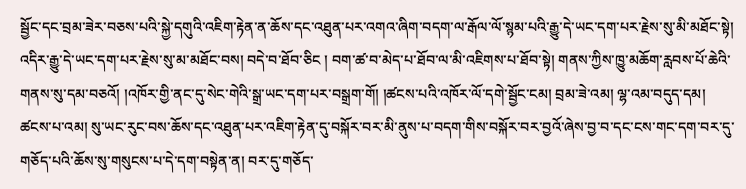སྦྱོང་དང་བྲམ་ཟེར་བཅས་པའི་སྐྱེ་དགུའི་འཇིག་རྟེན་ན་ཆོས་དང་འཐུན་པར་འགའ་ཞིག་བདག་ལ་རྒོལ་ལོ་སྙམ་པའི་རྒྱུ་དེ་ཡང་དག་པར་རྗེས་སུ་མི་མཐོང་སྟེ། འདིར་རྒྱུ་དེ་ཡང་དག་པར་རྗེས་སུ་མ་མཐོང་བས། བདེ་བ་ཐོབ་ཅིང ། བག་ཚ་བ་མེད་པ་ཐོབ་ལ་མི་འཇིགས་པ་ཐོབ་སྟེ། གནས་ཀྱིས་ཁྱུ་མཆོག་རླབས་པོ་ཆེའི་གནས་སུ་དམ་བཅའོ། །འཁོར་གྱི་ནང་དུ་སེང་གེའི་སྒྲ་ཡང་དག་པར་བསྒྲག་གོ། །ཚངས་པའི་འཁོར་ལོ་དགེ་སྦྱོང་ངམ། བྲམ་ཟེ་འམ། ལྷ་འམ་བདུད་དམ། ཚངས་པ་འམ། སུ་ཡང་རུང་བས་ཆོས་དང་འཐུན་པར་འཇིག་རྟེན་དུ་བསྐོར་བར་མི་ནུས་པ་བདག་གིས་བསྐོར་བར་བྱའོ་ཞེས་བྱ་བ་དང་ངས་གང་དག་བར་དུ་གཅོད་པའི་ཆོས་སུ་གསུངས་པ་དེ་དག་བསྟེན་ན། བར་དུ་གཅོད་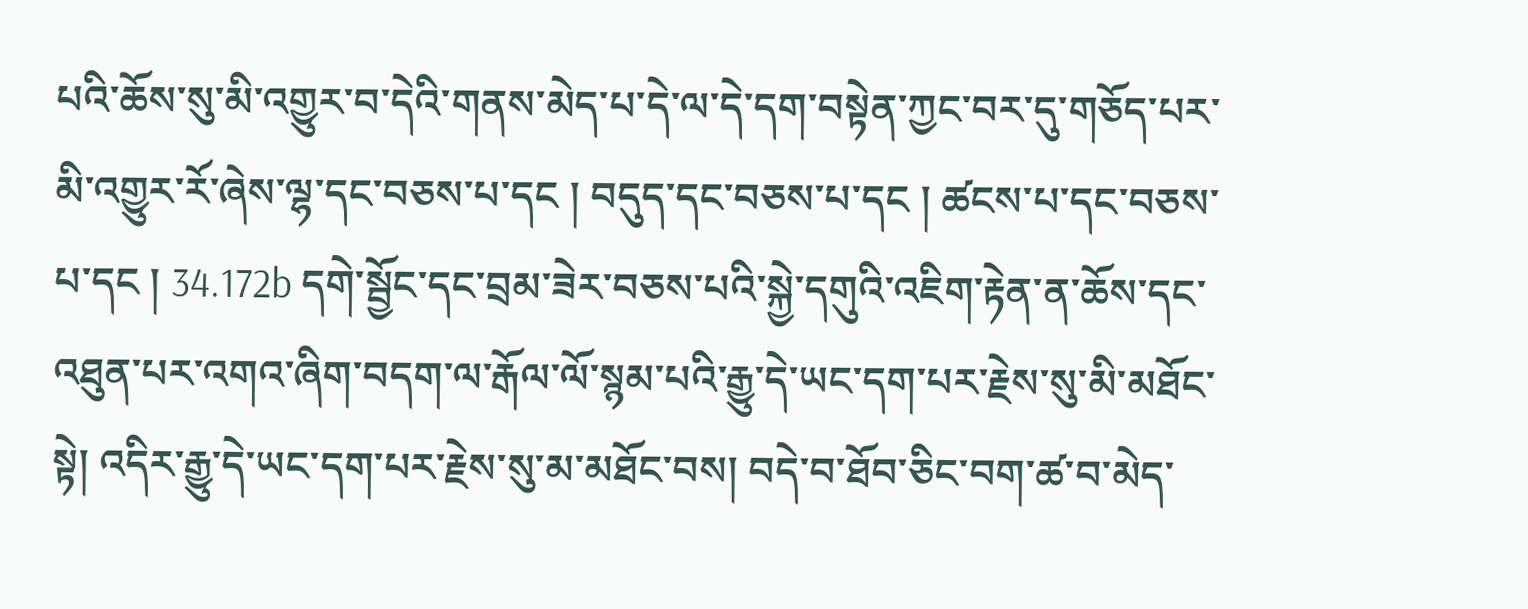པའི་ཆོས་སུ་མི་འགྱུར་བ་དེའི་གནས་མེད་པ་དེ་ལ་དེ་དག་བསྟེན་ཀྱང་བར་དུ་གཅོད་པར་མི་འགྱུར་རོ་ཞེས་ལྷ་དང་བཅས་པ་དང ། བདུད་དང་བཅས་པ་དང ། ཚངས་པ་དང་བཅས་པ་དང ། 34.172b དགེ་སྦྱོང་དང་བྲམ་ཟེར་བཅས་པའི་སྐྱེ་དགུའི་འཇིག་རྟེན་ན་ཆོས་དང་འཐུན་པར་འགའ་ཞིག་བདག་ལ་རྒོལ་ལོ་སྙམ་པའི་རྒྱུ་དེ་ཡང་དག་པར་རྗེས་སུ་མི་མཐོང་སྟེ། འདིར་རྒྱུ་དེ་ཡང་དག་པར་རྗེས་སུ་མ་མཐོང་བས། བདེ་བ་ཐོབ་ཅིང་བག་ཚ་བ་མེད་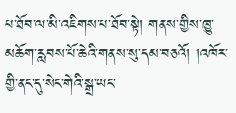པ་ཐོབ་ལ་མི་འཇིགས་པ་ཐོབ་སྟེ། གནས་གྱིས་ཁྱུ་མཆོག་རླབས་པོ་ཆེའི་གནས་སུ་དམ་བཅའོ། །འཁོར་གྱི་ནང་དུ་སེང་གེའི་སྒྲ་ཡང་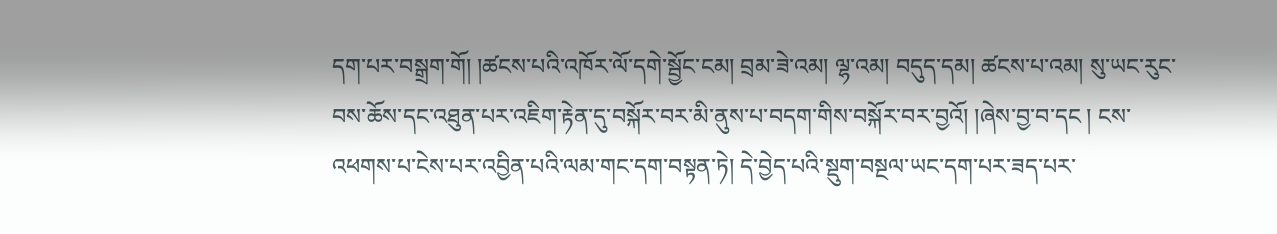དག་པར་བསྒྲག་གོ། །ཚངས་པའི་འཁོར་ལོ་དགེ་སྦྱོང་ངམ། བྲམ་ཟེ་འམ། ལྷ་འམ། བདུད་དམ། ཚངས་པ་འམ། སུ་ཡང་རུང་བས་ཆོས་དང་འཐུན་པར་འཇིག་རྟེན་དུ་བསྐོར་བར་མི་ནུས་པ་བདག་གིས་བསྐོར་བར་བྱའོ། །ཞེས་བྱ་བ་དང ། ངས་འཕགས་པ་ངེས་པར་འབྱིན་པའི་ལམ་གང་དག་བསྟན་ཏེ། དེ་བྱེད་པའི་སྡུག་བསྔལ་ཡང་དག་པར་ཟད་པར་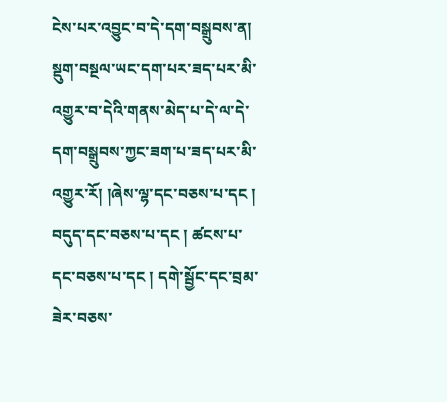ངེས་པར་འབྱུང་བ་དེ་དག་བསྒྲུབས་ན། སྡུག་བསྔལ་ཡང་དག་པར་ཟད་པར་མི་འགྱུར་བ་དེའི་གནས་མེད་པ་དེ་ལ་དེ་དག་བསྒྲུབས་ཀྱང་ཟག་པ་ཟད་པར་མི་འགྱུར་རོ། །ཞེས་ལྷ་དང་བཅས་པ་དང ། བདུད་དང་བཅས་པ་དང ། ཚངས་པ་དང་བཅས་པ་དང ། དགེ་སྦྱོང་དང་བྲམ་ཟེར་བཅས་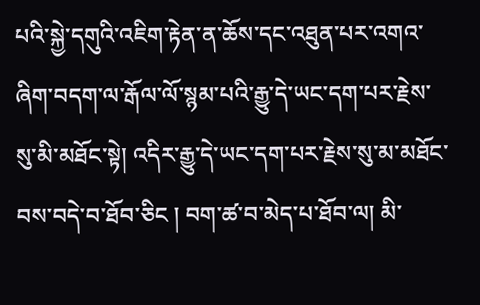པའི་སྐྱེ་དགུའི་འཇིག་རྟེན་ན་ཆོས་དང་འཐུན་པར་འགའ་ཞིག་བདག་ལ་རྒོལ་ལོ་སྙམ་པའི་རྒྱུ་དེ་ཡང་དག་པར་རྗེས་སུ་མི་མཐོང་སྟེ། འདིར་རྒྱུ་དེ་ཡང་དག་པར་རྗེས་སུ་མ་མཐོང་བས་བདེ་བ་ཐོབ་ཅིང ། བག་ཚ་བ་མེད་པ་ཐོབ་ལ། མི་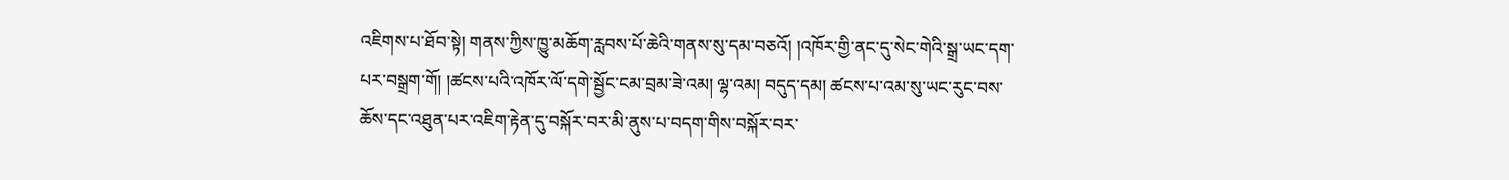འཇིགས་པ་ཐོབ་སྟེ། གནས་ཀྱིས་ཁྱུ་མཆོག་རླབས་པོ་ཆེའི་གནས་སུ་དམ་བཅའོ། །འཁོར་གྱི་ནང་དུ་སེང་གེའི་སྒྲ་ཡང་དག་པར་བསྒྲག་གོ། །ཚངས་པའི་འཁོར་ལོ་དགེ་སྦྱོང་ངམ་བྲམ་ཟེ་འམ། ལྷ་འམ། བདུད་དམ། ཚངས་པ་འམ་སུ་ཡང་རུང་བས་ཆོས་དང་འཐུན་པར་འཇིག་རྟེན་དུ་བསྐོར་བར་མི་ནུས་པ་བདག་གིས་བསྐོར་བར་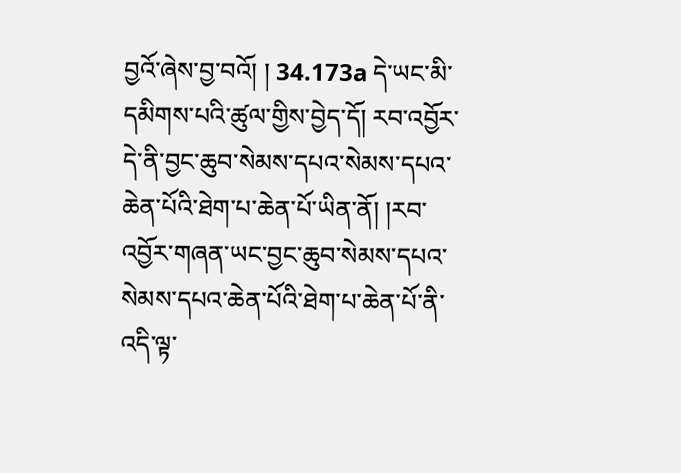བྱའོ་ཞེས་བྱ་བའོ། ། 34.173a དེ་ཡང་མི་དམིགས་པའི་ཚུལ་གྱིས་བྱེད་དོ། རབ་འབྱོར་དེ་ནི་བྱང་ཆུབ་སེམས་དཔའ་སེམས་དཔའ་ཆེན་པོའི་ཐེག་པ་ཆེན་པོ་ཡིན་ནོ། །རབ་འབྱོར་གཞན་ཡང་བྱང་ཆུབ་སེམས་དཔའ་སེམས་དཔའ་ཆེན་པོའི་ཐེག་པ་ཆེན་པོ་ནི་འདི་ལྟ་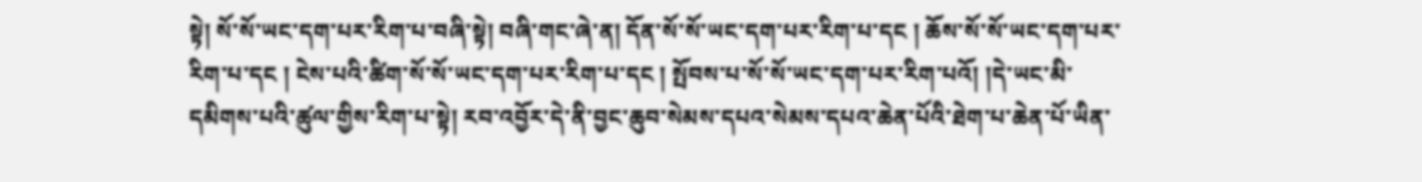སྟེ། སོ་སོ་ཡང་དག་པར་རིག་པ་བཞི་སྟེ། བཞི་གང་ཞེ་ན། དོན་སོ་སོ་ཡང་དག་པར་རིག་པ་དང ། ཆོས་སོ་སོ་ཡང་དག་པར་རིག་པ་དང ། ངེས་པའི་ཚིག་སོ་སོ་ཡང་དག་པར་རིག་པ་དང ། སྤོབས་པ་སོ་སོ་ཡང་དག་པར་རིག་པའོ། །དེ་ཡང་མི་དམིགས་པའི་ཚུལ་གྱིས་རིག་པ་སྟེ། རབ་འབྱོར་དེ་ནི་བྱང་ཆུབ་སེམས་དཔའ་སེམས་དཔའ་ཆེན་པོའི་ཐེག་པ་ཆེན་པོ་ཡིན་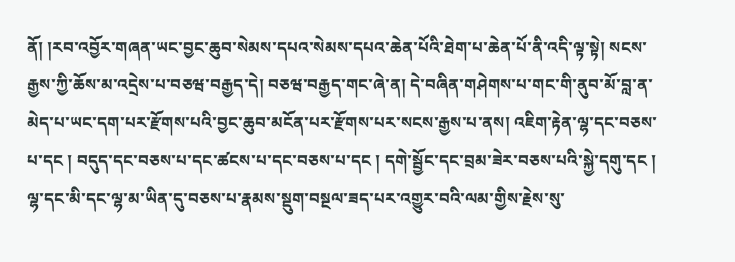ནོ། །རབ་འབྱོར་གཞན་ཡང་བྱང་ཆུབ་སེམས་དཔའ་སེམས་དཔའ་ཆེན་པོའི་ཐེག་པ་ཆེན་པོ་ནི་འདི་ལྟ་སྟེ། སངས་རྒྱས་ཀྱི་ཆོས་མ་འདྲེས་པ་བཅཝ་བརྒྱད་དེ། བཅཝ་བརྒྱད་གང་ཞེ་ན། དེ་བཞིན་གཤེགས་པ་གང་གི་ནུབ་མོ་བླ་ན་མེད་པ་ཡང་དག་པར་རྫོགས་པའི་བྱང་ཆུབ་མངོན་པར་རྫོགས་པར་སངས་རྒྱས་པ་ནས། འཇིག་རྟེན་ལྷ་དང་བཅས་པ་དང ། བདུད་དང་བཅས་པ་དང་ཚངས་པ་དང་བཅས་པ་དང ། དགེ་སྦྱོང་དང་བྲམ་ཟེར་བཅས་པའི་སྐྱེ་དགུ་དང ། ལྷ་དང་མི་དང་ལྷ་མ་ཡིན་དུ་བཅས་པ་རྣམས་སྡུག་བསྔལ་ཟད་པར་འགྱུར་བའི་ལམ་གྱིས་རྗེས་སུ་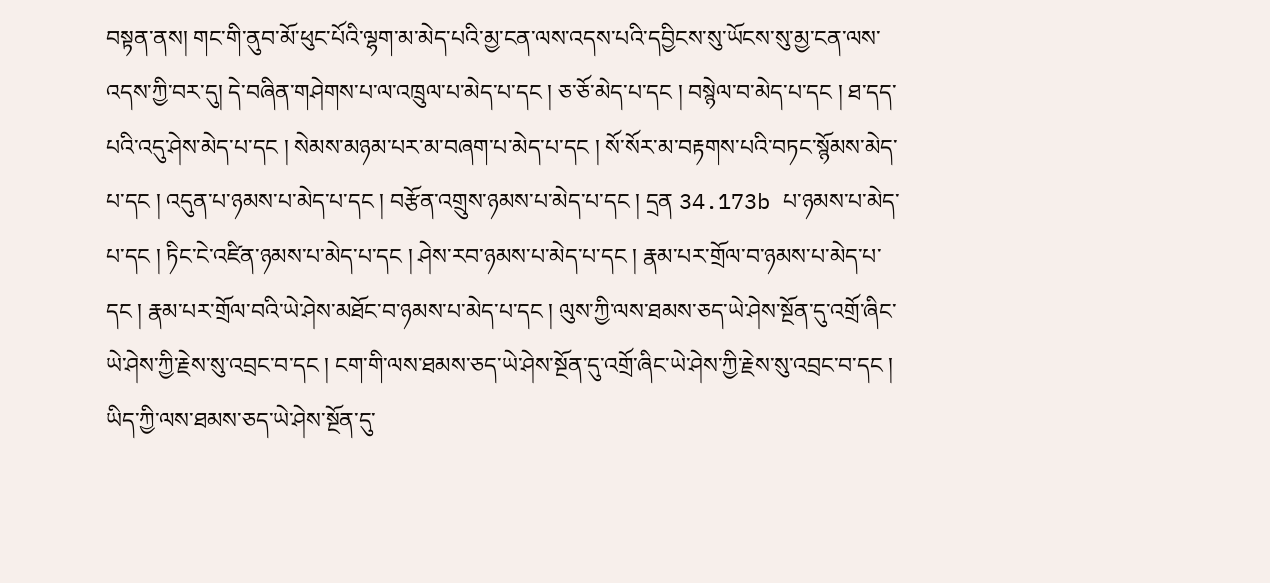བསྟན་ནས། གང་གི་ནུབ་མོ་ཕུང་པོའི་ལྷག་མ་མེད་པའི་མྱ་ངན་ལས་འདས་པའི་དབྱིངས་སུ་ཡོངས་སུ་མྱ་ངན་ལས་འདས་ཀྱི་བར་དུ། དེ་བཞིན་གཤེགས་པ་ལ་འཁྲུལ་པ་མེད་པ་དང ། ཅ་ཅོ་མེད་པ་དང ། བསྙེལ་བ་མེད་པ་དང ། ཐ་དད་པའི་འདུ་ཤེས་མེད་པ་དང ། སེམས་མཉམ་པར་མ་བཞག་པ་མེད་པ་དང ། སོ་སོར་མ་བརྟགས་པའི་བཏང་སྙོམས་མེད་པ་དང ། འདུན་པ་ཉམས་པ་མེད་པ་དང ། བརྩོན་འགྲུས་ཉམས་པ་མེད་པ་དང ། དྲན 34.173b པ་ཉམས་པ་མེད་པ་དང ། ཏིང་ངེ་འཛིན་ཉམས་པ་མེད་པ་དང ། ཤེས་རབ་ཉམས་པ་མེད་པ་དང ། རྣམ་པར་གྲོལ་བ་ཉམས་པ་མེད་པ་དང ། རྣམ་པར་གྲོལ་བའི་ཡེ་ཤེས་མཐོང་བ་ཉམས་པ་མེད་པ་དང ། ལུས་ཀྱི་ལས་ཐམས་ཅད་ཡེ་ཤེས་སྔོན་དུ་འགྲོ་ཞིང་ཡེ་ཤེས་ཀྱི་རྗེས་སུ་འབྲང་བ་དང ། ངག་གི་ལས་ཐམས་ཅད་ཡེ་ཤེས་སྔོན་དུ་འགྲོ་ཞིང་ཡེ་ཤེས་ཀྱི་རྗེས་སུ་འབྲང་བ་དང ། ཡིད་ཀྱི་ལས་ཐམས་ཅད་ཡེ་ཤེས་སྔོན་དུ་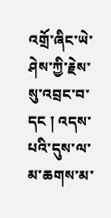འགྲོ་ཞིང་ཡེ་ཤེས་ཀྱི་རྗེས་སུ་འབྲང་བ་དང ། འདས་པའི་དུས་ལ་མ་ཆགས་མ་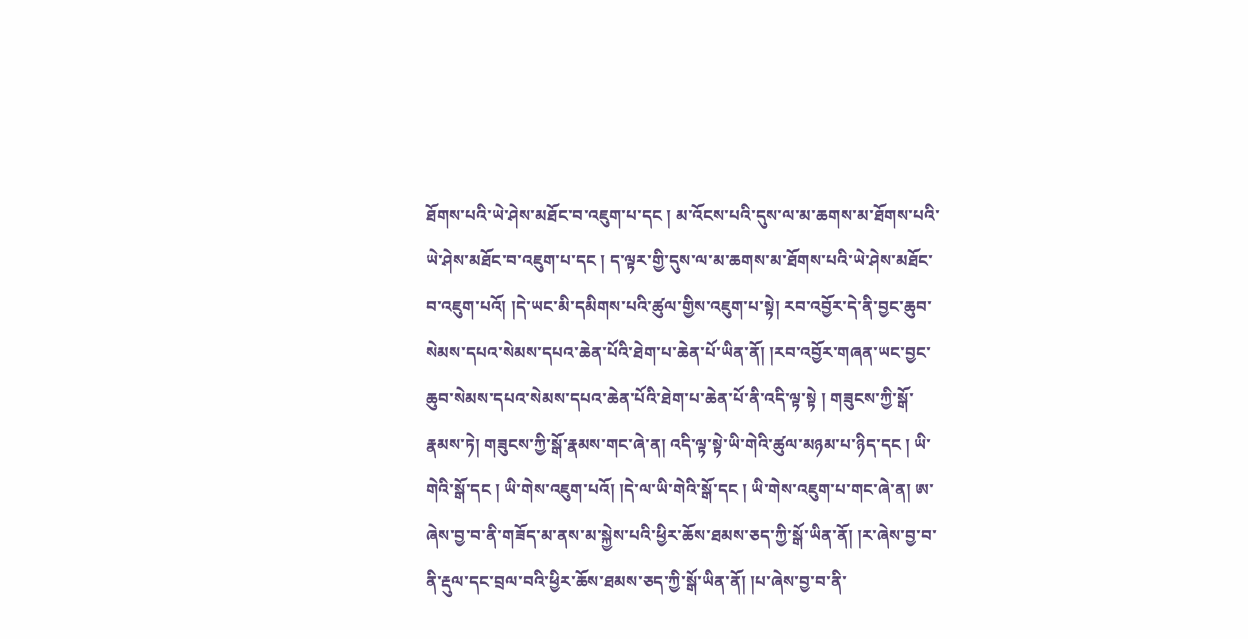ཐོགས་པའི་ཡེ་ཤེས་མཐོང་བ་འཇུག་པ་དང ། མ་འོངས་པའི་དུས་ལ་མ་ཆགས་མ་ཐོགས་པའི་ཡེ་ཤེས་མཐོང་བ་འཇུག་པ་དང ། ད་ལྟར་གྱི་དུས་ལ་མ་ཆགས་མ་ཐོགས་པའི་ཡེ་ཤེས་མཐོང་བ་འཇུག་པའོ། །དེ་ཡང་མི་དམིགས་པའི་ཚུལ་གྱིས་འཇུག་པ་སྟེ། རབ་འབྱོར་དེ་ནི་བྱང་ཆུབ་སེམས་དཔའ་སེམས་དཔའ་ཆེན་པོའི་ཐེག་པ་ཆེན་པོ་ཡིན་ནོ། །རབ་འབྱོར་གཞན་ཡང་བྱང་ཆུབ་སེམས་དཔའ་སེམས་དཔའ་ཆེན་པོའི་ཐེག་པ་ཆེན་པོ་ནི་འདི་ལྟ་སྟེ ། གཟུངས་ཀྱི་སྒོ་རྣམས་ཏེ། གཟུངས་ཀྱི་སྒོ་རྣམས་གང་ཞེ་ན། འདི་ལྟ་སྟེ་ཡི་གེའི་ཚུལ་མཉམ་པ་ཉིད་དང ། ཡི་གེའི་སྒོ་དང ། ཡི་གེས་འཇུག་པའོ། །དེ་ལ་ཡི་གེའི་སྒོ་དང ། ཡི་གེས་འཇུག་པ་གང་ཞེ་ན། ཨ་ཞེས་བྱ་བ་ནི་གཟོད་མ་ནས་མ་སྐྱེས་པའི་ཕྱིར་ཆོས་ཐམས་ཅད་ཀྱི་སྒོ་ཡིན་ནོ། །ར་ཞེས་བྱ་བ་ནི་རྡུལ་དང་བྲལ་བའི་ཕྱིར་ཆོས་ཐམས་ཅད་ཀྱི་སྒོ་ཡིན་ནོ། །པ་ཞེས་བྱ་བ་ནི་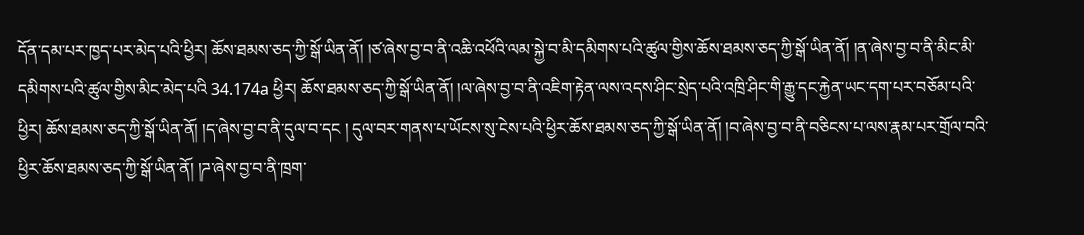དོན་དམ་པར་ཁྱད་པར་མེད་པའི་ཕྱིར། ཆོས་ཐམས་ཅད་ཀྱི་སྒོ་ཡིན་ནོ། །ཙ་ཞེས་བྱ་བ་ནི་འཆི་འཕོའི་ལམ་སྐྱེ་བ་མི་དམིགས་པའི་ཚུལ་གྱིས་ཆོས་ཐམས་ཅད་ཀྱི་སྒོ་ཡིན་ནོ། །ན་ཞེས་བྱ་བ་ནི་མིང་མི་དམིགས་པའི་ཚུལ་གྱིས་མིང་མེད་པའི 34.174a ཕྱིར། ཆོས་ཐམས་ཅད་ཀྱི་སྒོ་ཡིན་ནོ། །ལ་ཞེས་བྱ་བ་ནི་འཇིག་རྟེན་ལས་འདས་ཤིང་སྲེད་པའི་འཁྲི་ཤིང་གི་རྒྱུ་དང་རྐྱེན་ཡང་དག་པར་བཅོམ་པའི་ཕྱིར། ཆོས་ཐམས་ཅད་ཀྱི་སྒོ་ཡིན་ནོ། །ད་ཞེས་བྱ་བ་ནི་དུལ་བ་དང ། དུལ་བར་གནས་པ་ཡོངས་སུ་ངེས་པའི་ཕྱིར་ཆོས་ཐམས་ཅད་ཀྱི་སྒོ་ཡིན་ནོ། །བ་ཞེས་བྱ་བ་ནི་བཅིངས་པ་ལས་རྣམ་པར་གྲོལ་བའི་ཕྱིར་ཆོས་ཐམས་ཅད་ཀྱི་སྒོ་ཡིན་ནོ། །ཌ་ཞེས་བྱ་བ་ནི་ཁྲག་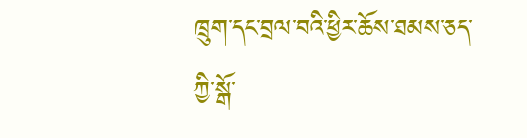ཁྲུག་དང་བྲལ་བའི་ཕྱིར་ཆོས་ཐམས་ཅད་ཀྱི་སྒོ་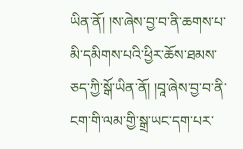ཡིན་ནོ། །ས་ཞེས་བྱ་བ་ནི་ཆགས་པ་མི་དམིགས་པའི་ཕྱིར་ཆོས་ཐམས་ཅད་ཀྱི་སྒོ་ཡིན་ནོ། །བཱ་ཞེས་བྱ་བ་ནི་ངག་གི་ལམ་གྱི་སྒྲ་ཡང་དག་པར་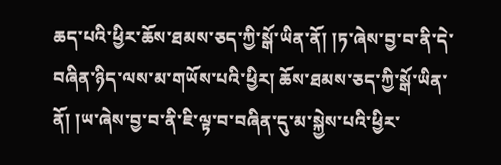ཆད་པའི་ཕྱིར་ཆོས་ཐམས་ཅད་ཀྱི་སྒོ་ཡིན་ནོ། །ཏ་ཞེས་བྱ་བ་ནི་དེ་བཞིན་ཉིད་ལས་མ་གཡོས་པའི་ཕྱིར། ཆོས་ཐམས་ཅད་ཀྱི་སྒོ་ཡིན་ནོ། །ཡ་ཞེས་བྱ་བ་ནི་ཇི་ལྟ་བ་བཞིན་དུ་མ་སྐྱེས་པའི་ཕྱིར་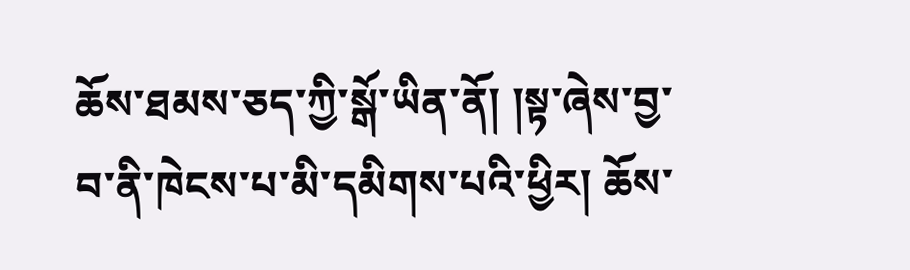ཆོས་ཐམས་ཅད་ཀྱི་སྒོ་ཡིན་ནོ། །སྟ་ཞེས་བྱ་བ་ནི་ཁེངས་པ་མི་དམིགས་པའི་ཕྱིར། ཆོས་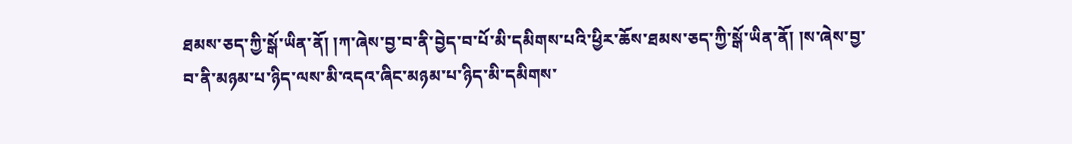ཐམས་ཅད་ཀྱི་སྒོ་ཡིན་ནོ། །ཀ་ཞེས་བྱ་བ་ནི་བྱེད་བ་པོ་མི་དམིགས་པའི་ཕྱིར་ཆོས་ཐམས་ཅད་ཀྱི་སྒོ་ཡིན་ནོ། །ས་ཞེས་བྱ་བ་ནི་མཉམ་པ་ཉིད་ལས་མི་འདའ་ཞིང་མཉམ་པ་ཉིད་མི་དམིགས་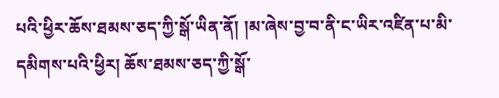པའི་ཕྱིར་ཆོས་ཐམས་ཅད་ཀྱི་སྒོ་ཡིན་ནོ། །མ་ཞེས་བྱ་བ་ནི་ང་ཡིར་འཛིན་པ་མི་དམིགས་པའི་ཕྱིར། ཆོས་ཐམས་ཅད་ཀྱི་སྒོ་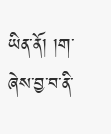ཡིན་ནོ། །ག་ཞེས་བྱ་བ་ནི་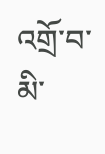འགྲོ་བ་མི་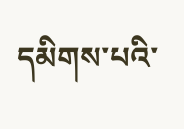དམིགས་པའི་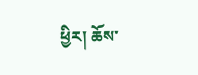ཕྱིར། ཆོས་